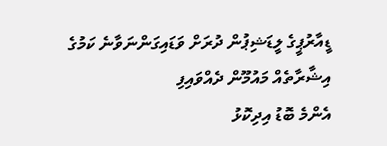ޑީއާރުޕީގެ ލީޑަޝިޕުން ދުރަށް ވަޑައިގަންނަވާނެ ކަމުގެ އިޝާރާތެއް މައުމޫން ދެއްވައިފި
އެންމެ ބޮޑު އިދިކޮޅު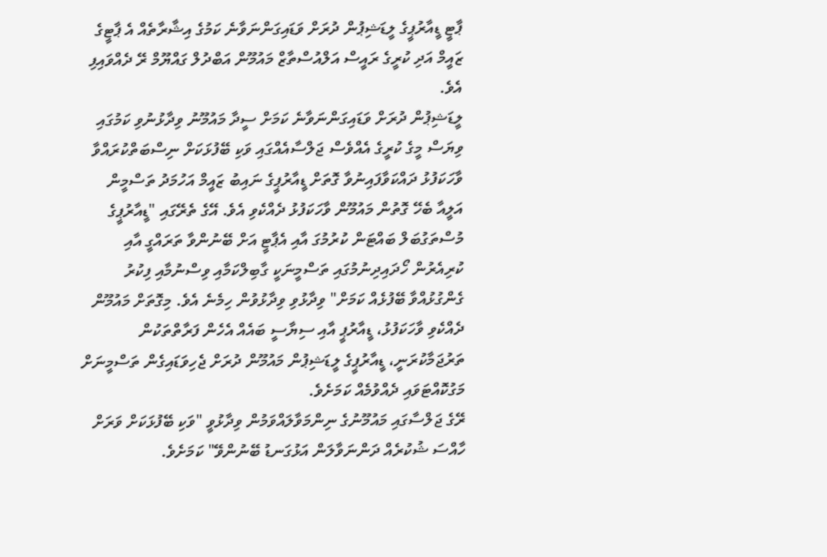ޕާޓީ ޑީއާރުޕީގެ ލީޑަޝިޕުން ދުރަށް ވަޑައިގަންނަވާނެ ކަމުގެ އިޝާރާތެއް އެ ޕާޓީގެ ޒައީމް އަދި ކުރީގެ ރައީސް އަލްއުސްތާޒް މައުމޫން އަބްދުލް ގައްޔޫމް ރޭ ދެއްވައިފި އެވެ.
ލީޑަޝިޕުން ދުރަށް ވަޑައިގަންނަވާނެ ކަމަށް ސީދާ މައުމޫނު ވިދާޅުނުވި ކަމުގައި ވިޔަސް މީގެ ކުރީގެ އެއްވެސް ޖަލްސާއެއްގައި ވަކި ބޭފުޅަކަށް ނިސްބަތްކުރައްވާ ވާހަކަފުޅު ދައްކަވާފައިނުވާ ގޮތަށް ޑީއާރުޕީގެ ނައިބު ޒައީމް އަހުމަދު ތަސްމީން އަލީއާ ބެހޭ ގޮތުން މައުމޫން ވާހަކަފުޅު ދެއްކެވި އެވެ. އޭގެ ތެރޭގައި "ޑީއާރުޕީގެ މުސްތަގުބަލް ބައްޓަން ކުރުމުގަ އާއި އެޕާޓީ އަށް ބޭނުންވާ ތަރައްގީ އާއި ކުރިއެރުން ހޯދައިދިނުމުގައި ތަސްމީނަކީ ގާބިލްކަމާއި ވިސްނުމާއި ފިކުރު ގެންގުޅުއްވާ ބޭފުޅެއް ކަމަށް" ވިދާޅުވި ވިދާޅުވުން ހިމެނެ އެވެ. މިގޮތަށް މައުމޫން ދެއްކެވި ވާހަކަފުޅު، ޑީއާރުޕީ އާއި ސިޔާސީ ބައެއް އެހެން ފަރާތްތަކުން ތަރުޖަމާކުރަނީ، ޑީއާރުޕީގެ ލީޑަޝިޕުން މައުމޫން ދުރަށް ޖެހިވަޑައިގެން ތަސްމީނަށް މަގުކޮއްޓަވައި ދެއްވުމެއް ކަމަށެވެ.
ރޭގެ ޖަލްސާގައި މައުމޫނުގެ ނިންމަވާލައްވަމުން ވިދާޅުވީ "ވަކި ބޭފުޅަކަށް ވަރަށް ހާއްސަ ޝުކުރެއް ދަންނަވާލަން އަޅުގަނޑު ބޭނުންވޭ" ކަމަށެވެ.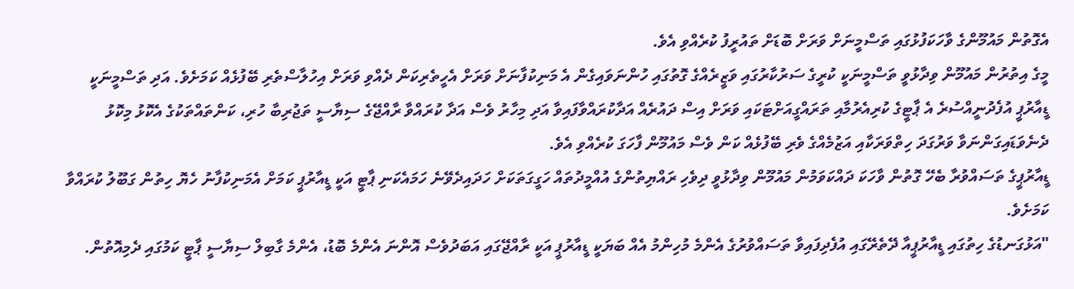އެގޮތުން މައުމޫންގެ ވާހަކަފުޅުގައި ތަސްމީނަށް ވަރަށް ބޮޑަށް ތައުރީފު ކުރެއްވި އެވެ.
މީގެ އިތުރުން މައުމޫން ވިދާޅުވީ ތަސްމީނަކީ ކުރީގެ ސަރުކާރުގައި ވަޒީރެއްގެ ގޮތުގައި ހުންނަވައިގެން އެ މަނިކުފާނަށް ވަރަށް އެހީތެރިކަން ދެއްވި ވަރަށް އިހުލާސްތެރި ބޭފުޅެއް ކަމަށެވެ. އަދި ތަސްމީނަކީ ޑީއާރުޕީ އުފެދުނީއްސުރެ އެ ޕާޓީގެ ކުރިއެރުމާއި ތަރައްގީއަށްޓަކައި ވަރަށް އިސް ދައުރެއް އަދާކުރައްވާފައިވާ އަދި މިހާރު ވެސް އަދާ ކުރައްވާ ރާއްޖޭގެ ސިޔާސީ ތަޖުރިބާ ހުރި، ކަންތައްތަކުގެ އެކޮޅު މިކޮޅު ދެނެވަޑައިގަންނަވާ ވަރުގަދަ ހިތްވަރަކާއި އަޒުމެއްގެ ވެރި ބޭފުޅެއް ކަން ވެސް މައުމޫން ފާހަގަ ކުރެއްވި އެވެ.
ޑީއާރުޕީގެ ތަސައްވުރާ ބެހޭ ގޮތުން ވާހަކަ ދައްކަވަމުން މައުމޫން ވިދާޅުވީ ދިވެހި ރައްޔިތުންގެ އުއްމީދުތައް ހަގީގަތަކަށް ހަދައިދެވޭނެ ހަމައެކަނި ޕާޓީ އަކީ ޑީއާރުޕީ ކަމަށް އެމަނިކުފާނު ހެޔޮ ހިތުން ގަބޫލު ކުރައްވާ ކަމަށެވެ.
"އަޅުގަނޑުގެ ހިތުގައި ޑީއާރުޕީއާ ދޭތެރޭގައި އުފެދިފައިވާ ތަސައްވުރުގެ އެންމެ މުހިންމު އެއް ބަޔަކީ ޑީއާރުޕީ އަކީ ރާއްޖޭގައި އަބަދުވެސް އޮންނަ އެންމެ ބޮޑު، އެންމެ ގާބިލް ސިޔާސީ ޕާޓީ ކަމުގައި ދެމިއޮތުން.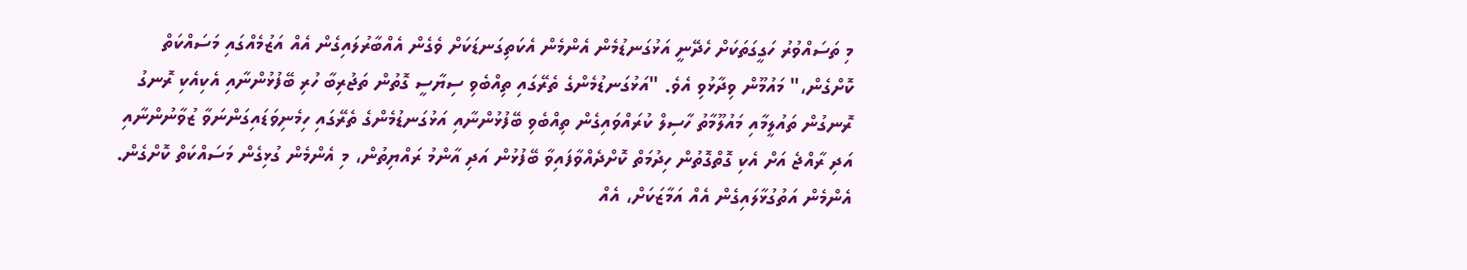މި ތަސައްވުރު ހަގީގަތަކަށް ހެދޭނީ އަޅުގަނޑުމެން އެންމެން އެކަތިގަނޑަކަށް ވެގެން އެއްބާރުލައިގެން އެއް އަޒުމެއްގައި މަސައްކަތް ކޮށްގެން،" މައުމޫން ވިދާޅުވި އެވެ. "އަޅުގަނޑުމެންގެ ތެރޭގައި ތިއްބެވި ސިޔާސީ ގޮތުން ތަޖުރިބާ ހުރި ބޭފުޅުންނާއި އެކިއެކި ރޮނގު ރޮނގުން ތައުލީމާއި މައުލޫމާތު ހާސިލް ކުރައްވައިގެން ތިއްބެވި ބޭފުޅުންނާއި އަޅުގަނޑުމެންގެ ތެރޭގައި ހިމެނިވަޑައިގަންނަވާ ޒުވާނުންނާއި އަދި ރާއްޖެ އަށް އެކި ގޮތްގޮތުން ހިދުމަތް ކޮށްދެއްވާފައިވާ ބޭފުޅުން އަދި އާންމު ރައްޔިތުން، މި އެންމެން ގުޅިގެން މަސައްކަތް ކޮށްގެން. އެންމެން އަތުގުޅާލައިގެން އެއް އަމާޒަކަށް، އެއް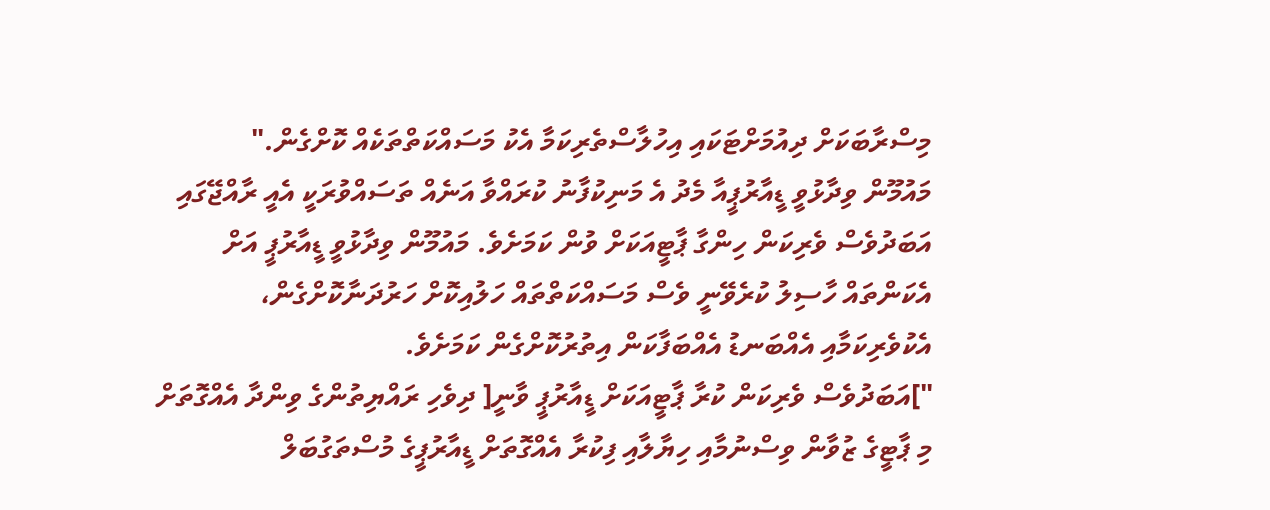މިސްރާބަކަށް ދިއުމަށްޓަކައި އިހުލާސްތެރިކަމާ އެކު މަސައްކަތްތަކެއް ކޮށްގެން."
މައުމޫން ވިދާޅުވީ ޑީއާރުޕީއާ މެދު އެ މަނިކުފާނު ކުރައްވާ އަނެއް ތަސައްވުރަކީ އެއީ ރާއްޖޭގައި އަބަދުވެސް ވެރިކަން ހިންގާ ޕާޓީއަކަށް ވުން ކަމަށެވެ. މައުމޫން ވިދާޅުވީ ޑީއާރުޕީ އަށް އެކަންތައް ހާސިލު ކުރެވޭނީ ވެސް މަސައްކަތްތައް ހަލުއިކޮށް ހަރުދަނާކޮށްގެން، އެކުވެރިކަމާއި އެއްބަނޑު އެއްބަފާކަން އިތުރުކޮށްގެން ކަމަށެވެ.
"]އަބަދުވެސް ވެރިކަން ކުރާ ޕާޓީއަކަށް ޑީއާރުޕީ ވާނީ[ ދިވެހި ރައްޔިތުންގެ ވިންދާ އެއްގޮތަށް މި ޕާޓީގެ ޒުވާން ވިސްނުމާއި ހިޔާލާއި ފިކުރާ އެއްގޮތަށް ޑީއާރުޕީގެ މުސްތަގުބަލް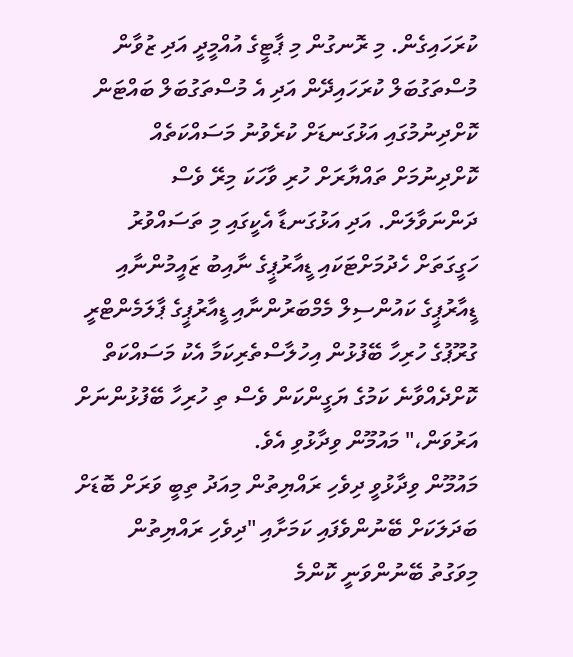ކުރަހައިގެން. މި ރޮނގުން މި ޕާޓީގެ އުއްމީދީ އަދި ޒުވާން މުސްތަގުބަލް ކުރަހައިދޭން އަދި އެ މުސްތަގުބަލް ބައްޓަން ކޮށްދިނުމުގައި އަޅުގަނޑަށް ކުރެވުނު މަސައްކަތެއް ކޮށްދިނުމަށް ތައްޔާރަށް ހުރި ވާހަކަ މިރޭ ވެސް ދަންނަވާލަން. އަދި އަޅުގަނޑާ އެކީގައި މި ތަސައްވުރު ހަގީގަތަށް ހެދުމަށްޓަކައި ޑީއާރުޕީގެ ނާއިބު ޒައީމުންނާއި ޑީއާރުޕީގެ ކައުންސިލް މެމްބަރުންނާއި ޑީއާރުޕީގެ ޕާލަމެންޓްރީ ގުރޫޕުގެ ހުރިހާ ބޭފުޅުން އިހުލާސްތެރިކަމާ އެކު މަސައްކަތް ކޮށްދެއްވާނެ ކަމުގެ ޔަގީންކަން ވެސް ތި ހުރިހާ ބޭފުޅުންނަށް އަރުވަން،" މައުމޫން ވިދާޅުވި އެވެ.
މައުމޫން ވިދާޅުވީ ދިވެހި ރައްޔިތުން މިއަދު ތިބީ ވަރަށް ބޮޑަށް ބަދަލަކަށް ބޭނުންވެފައި ކަމަށާއި "ދިވެހި ރައްޔިތުން މިވަގުތު ބޭނުންވަނީ ކޮންމެ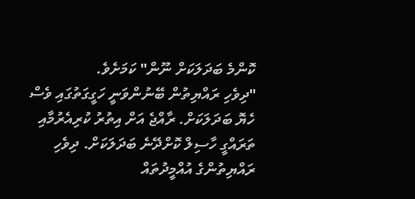ކޮންމެ ބަދަލަކަށް ނޫން" ކަމަށެވެ.
"ދިވެހި ރައްޔިތުން ބޭނުންވަނީ ހަގީގަތުގައި ވެސް ހެޔޮ ބަދަލަކަށް. ރާއްޖެ އަށް އިތުރު ކުރިއެރުމާއި ތަރައްގީ ހާސިލް ކޮށްދޭނެ ބަދަލަކަށް. ދިވެހި ރައްޔިތުންގެ އުއްމީދުތައް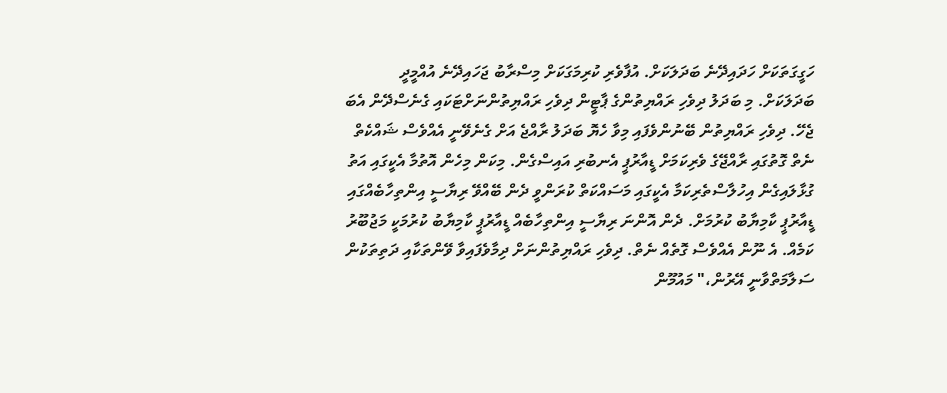ހަގީގަތަކަށް ހަދައިދޭނެ ބަދަލަކަށް. އުފާވެރި ކުރިމަގަކަށް މިސްރާބު ޖަހައިދޭނެ އުއްމީދީ ބަދަލަކަށް. މި ބަދަލު ދިވެހި ރައްޔިތުންގެ ޕާޓީން ދިވެހި ރައްޔިތުންނަށްޓަކައި ގެނެސްދޭން އެބަ ޖެހޭ. ދިވެހި ރައްޔިތުން ބޭނުންވެފައި މިވާ ހެޔޮ ބަދަލު ރާއްޖެ އަށް ގެނެވޭނީ އެއްވެސް ޝައްކެތް ނެތް ގޮތުގައި ރާއްޖޭގެ ވެރިކަމަށް ޑީއާރުޕީ އެނބުރި އައިސްގެން. މިކަން މިހެން އޮތުމާ އެކީގައި އަތު ގުޅާލައިގެން އިހުލާސްތެރިކަމާ އެކީގައި މަސައްކަތް ކުރަންވީ ދެން ބޭއްވޭ ރިޔާސީ އިންތިހާބެއްގައި ޑީއާރުޕީ ކާމިޔާބު ކުރުމަށް. ދެން އޮންނަ ރިޔާސީ އިންތިހާބެއް ޑީއާރުޕީ ކާމިޔާބު ކުރުމަކީ މަޖުބޫރު ކަމެއް. އެ ނޫން އެއްވެސް ގޮތެއް ނެތް. ދިވެހި ރައްޔިތުންނަށް ދިމާވެފައިވާ ވޭންތަކާއި ދަތިތަކުން ސަލާމަތްވާނީ އޭރުން،" މައުމޫން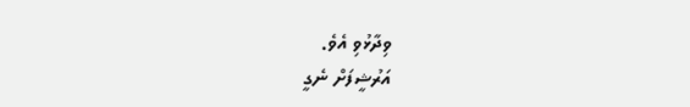ވިދާޅުވި އެވެ.
އަރުޝީފަށް ނެގީ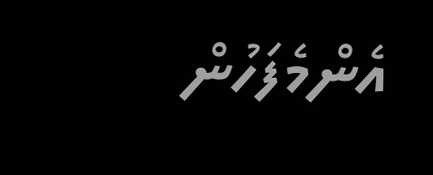އެންމެފަހުން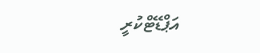އަޕްޑޭޓްކުރީ